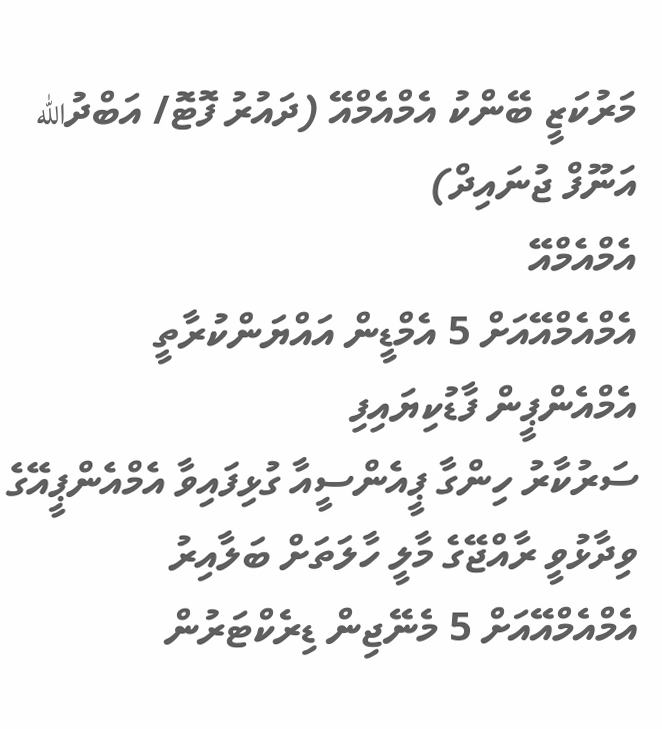މަރުކަޒީ ބޭންކު އެމްއެމްއޭ (ދައުރު ފޮޓޮ/ އަބްދުالله އަނޫފް ޖުނައިދް)
އެމްއެމްއޭ
އެމްއެމްއޭއަށް 5 އެމްޑީން އައްޔަންކުރާތީ އެމްއެންޕީން ފާޑުކިޔައިފި
ސަރުކާރު ހިންގާ ޕީއެންސީއާ ގުޅިފައިވާ އެމްއެންޕީއޭގެ ވިދާޅުވީ ރާއްޖޭގެ މާލީ ހާލަތަށް ބަލާއިރު އެމްއެމްއޭއަށް 5 މެނޭޖިން ޑިރެކްޓަރުން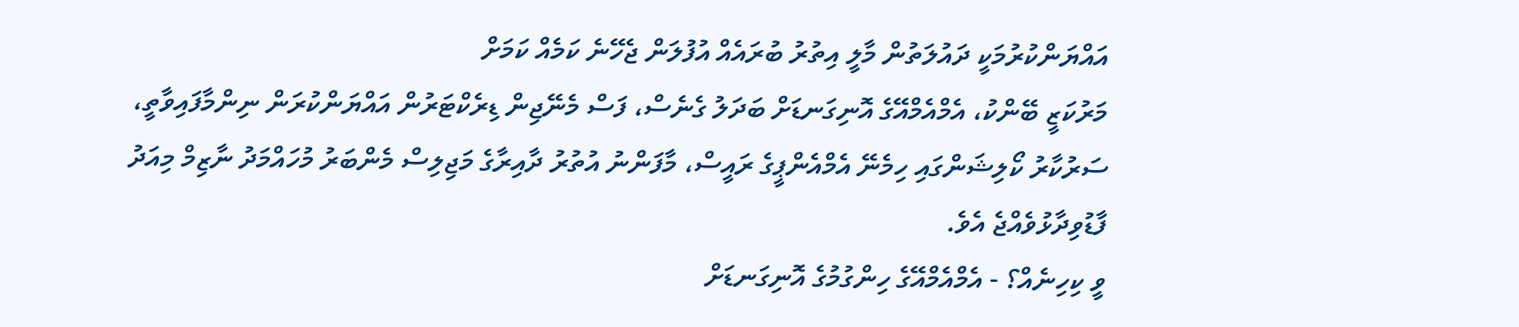އައްޔަންކުރުމަކީ ދައުލަތުން މާލީ އިތުރު ބުރައެއް އުފުލަން ޖެހޭނެ ކަމެއް ކަމަށް
މަރުކަޒީ ބޭންކު، އެމްއެމްއޭގެ އޮނިގަނޑަށް ބަދަލު ގެނެސް، ފަސް މެނޭޖިން ޑިރެކްޓަރުން އައްޔަންކުރަން ނިންމާފައިވާތީ، ސަރުކާރު ކޯލިޝަންގައި ހިމެނޭ އެމްއެންޕީގެ ރައީސް، މާފަންނު އުތުރު ދާއިރާގެ މަޖިލިސް މެންބަރު މުހައްމަދު ނާޒިމް މިއަދު ފާޑުވިދާޅުވެއްޖެ އެވެ.
ވީ ކިހިނެއް؟ - އެމްއެމްއޭގެ ހިންގުމުގެ އޮނިގަނޑަށް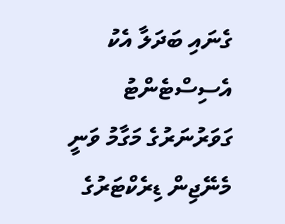ގެނައި ބަދަލާ އެކު އެސިސްޓެންޓު ގަވަރުނަރުގެ މަގާމު ވަނީ މެނޭޖިން ޑިރެކްޓަރުގެ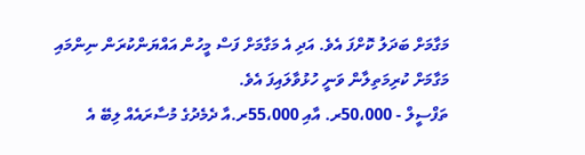މަގާމަށް ބަދަލު ކޮށްފަ އެވެ. އަދި އެ މަގާމަށް ފަސް މީހުން އައްޔަންކުރަން ނިންމައި މަގާމަށް ކުރިމަތިލާން ވަނީ ހުޅުވާލައިފަ އެވެ.
ތަފްސީލް - 50،000ރ. އާއި 55،000ރ.އާ ދެމެދުގެ މުސާރައެއް ލިބޭ އެ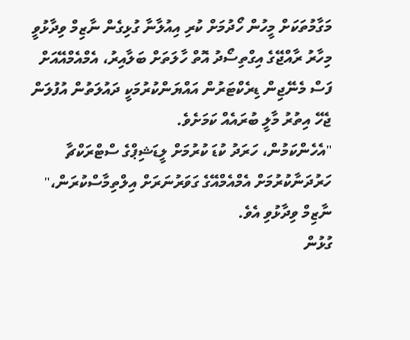މަގާމުތަކަށް މީހުން ހޯދުމަށް ކުރި އިއުލާނާ ގުޅިގެން ނާޒިމް ވިދާޅުވީ މިހާރު ރާއްޖޭގެ އިގްތިސޯދު އޮތް ހާލަތަށް ބަލާއިރު، އެމްއެމްއޭއަށް ފަސް މެނޭޖިން ޑިރެކްޓަރުން އައްޔަންކުރުމަކީ ދައުލަތުން އުފުލަން ޖެހޭ އިތުރު މާލީ ބުރައެއް ކަމަށެވެ.
"އެހެންކަމުން، ހަރަދު ކުޑަ ކުރުމަށް ލީޑަޝިޕްގެ ސްޓްރަކްޗާ ހަރުދަނާކުރުމަށް އެމްއެމްއޭގެ ގަވަރުނަރަށް އިލްތިމާސްކުރަން،" ނާޒިމް ވިދާޅުވި އެވެ.
ގުޅުން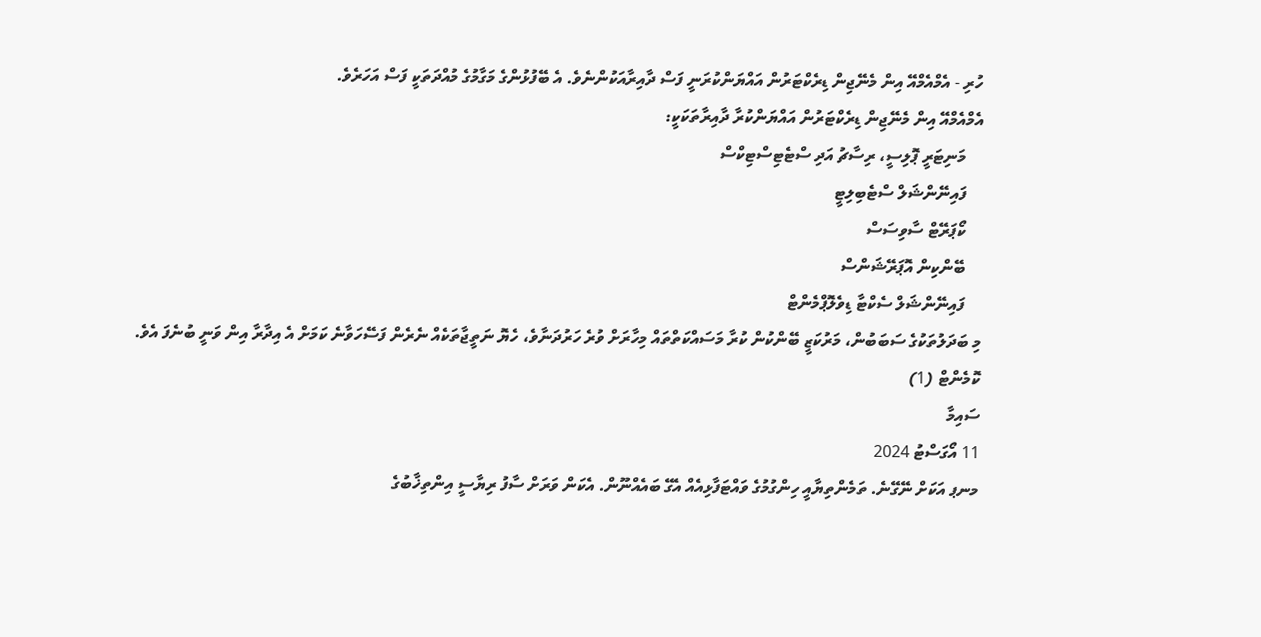ހުރި - އެމްއެމްއޭ އިން މެނޭޖިން ޑިރެކްޓަރުން އައްޔަންކުރަނީ ފަސް ދާއިރާއަކުންނެވެ. އެ ބޭފުޅުންގެ މަގާމުގެ މުއްދަތަކީ ފަސް އަހަރެވެ.
އެމްއެމްއޭ އިން މެނޭޖިން ޑިރެކްޓަރުން އައްޔަންކުރާ ދާއިރާތަކަކީ:
    މަނިޓަރީ ޕޮލިސީ، ރިސާޗު އަދި ސްޓެޓިސްޓިކްސް
    ފައިނޭންޝަލް ސްޓެބިލިޓީ
    ކޯޕަރޭޓް ސާވިސަސް
    ބޭންކިން އޮޕަރޭޝަންސް
    ފައިނޭންޝަލް ސެކްޓާ ޑިވެލޮޕްމެންޓް
މި ބަދަލުތަކުގެ ސަބަބުން، މަރުކަޒީ ބޭންކުން ކުރާ މަސައްކަތްތައް މިހާރަށް ވުރެ ހަރުދަނާވެ، ހެޔޮ ނަތީޖާތަކެއް ނެރެން ފަސޭހަވާނެ ކަމަށް އެ އިދާރާ އިން ވަނީ ބުނެފަ އެވެ.
ކޮމެންޓް (1)
ސައިމާ
11 އޯގަސްޓު 2024
މނޕ އަކަށް ނޭގޭނެ. ތަމެންތިޔާއީ ހިންގުމުގެ ވައްޓަފާޅިއެއް އެގޭ ބައެއްނޫން. އެކަން ވަރަށް ސާފު ރިޔާސީ އިންތިޚާބުގެ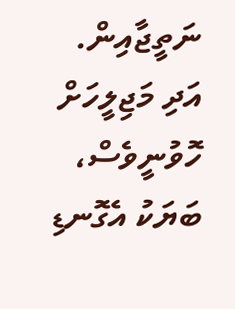ނަތީޖާއިން. އަދި މަޖިލީހަށް ހޮވުނީވެސް، ބަޔަކު އެގޮނޑި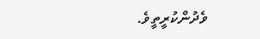ވެދުންކުރީތީވެ.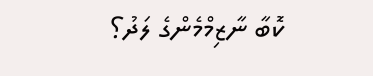ކޮބާ ނާޒިމްމެންގެ ލަދު؟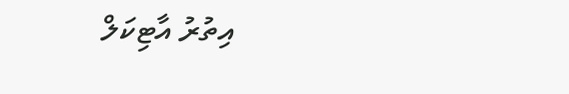އިތުރު އާޓިކަލް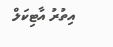އިތުރު އާޓިކަލް